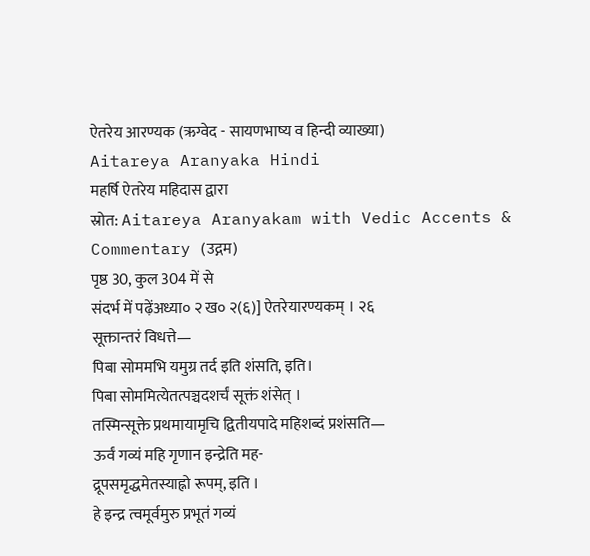ऐतरेय आरण्यक (ऋग्वेद - सायणभाष्य व हिन्दी व्याख्या)
Aitareya Aranyaka Hindi
महर्षि ऐतरेय महिदास द्वारा
स्रोत: Aitareya Aranyakam with Vedic Accents & Commentary (उद्गम)
पृष्ठ 30, कुल 304 में से
संदर्भ में पढ़ेंअध्या० २ ख० २(६)] ऐतरेयारण्यकम् । २६
सूक्तान्तरं विधत्ते—
पिबा सोममभि यमुग्र तर्द इति शंसति, इति।
पिबा सोममित्येतत्पञ्चदशर्चं सूक्तं शंसेत् ।
तस्मिन्सूक्ते प्रथमायामृचि द्वितीयपादे महिशब्दं प्रशंसति—
ऊर्वं गव्यं महि गृणान इन्द्रेति मह-
द्रूपसमृद्धमेतस्याह्नो रूपम्, इति ।
हे इन्द्र त्वमूर्वमुरु प्रभूतं गव्यं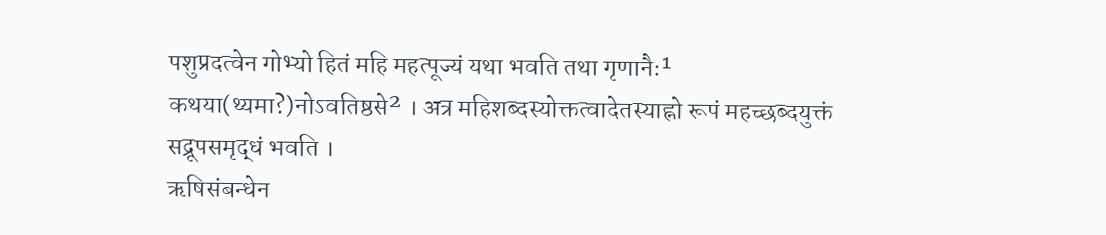पशुप्रदत्वेन गोभ्यो हितं महि महत्पूज्यं यथा भवति तथा गृणानैः¹ कथया(थ्यमा?)नोऽवतिष्ठसे² । अत्र महिशब्दस्योक्तत्वादेतस्याह्नो रूपं महच्छब्दयुक्तं सद्रूपसमृद्धं भवति ।
ऋषिसंबन्धेन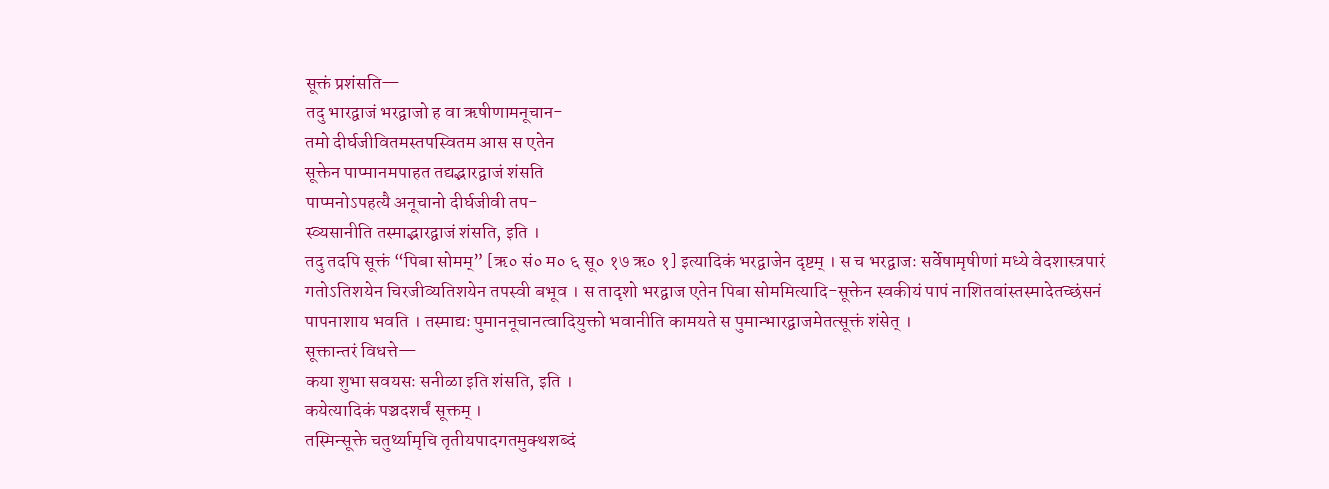सूक्तं प्रशंसति—
तदु भारद्वाजं भरद्वाजो ह वा ऋषीणामनूचान-
तमो दीर्घजीवितमस्तपस्वितम आस स एतेन
सूक्तेन पाप्मानमपाहत तद्यद्भारद्वाजं शंसति
पाप्मनोऽपहत्यै अनूचानो दीर्घजीवी तप-
स्व्यसानीति तस्माद्भारद्वाजं शंसति, इति ।
तदु तदपि सूक्तं “पिबा सोमम्” [ऋ० सं० म० ६ सू० १७ ऋ० १] इत्यादिकं भरद्वाजेन दृष्टम् । स च भरद्वाजः सर्वेषामृषीणां मध्ये वेदशास्त्रपारं गतोऽतिशयेन चिरजीव्यतिशयेन तपस्वी बभूव । स तादृशो भरद्वाज एतेन पिबा सोममित्यादि-सूक्तेन स्वकीयं पापं नाशितवांस्तस्मादेतच्छंसनं पापनाशाय भवति । तस्माद्यः पुमाननूचानत्वादियुक्तो भवानीति कामयते स पुमान्भारद्वाजमेतत्सूक्तं शंसेत् ।
सूक्तान्तरं विधत्ते—
कया शुभा सवयसः सनीळा इति शंसति, इति ।
कयेत्यादिकं पञ्चदशर्चं सूक्तम् ।
तस्मिन्सूक्ते चतुर्थ्यामृचि तृतीयपादगतमुक्थशब्दं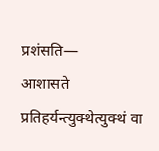प्रशंसति—
आशासते प्रतिहर्यन्त्युक्थेत्युक्थं वा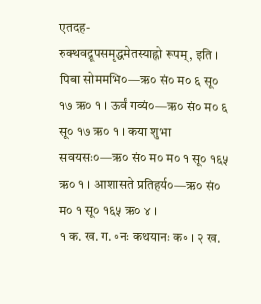एतदह-
रुक्थवद्रूपसमृद्धमेतस्याह्नो रूपम्, इति ।
पिबा सोममभि०—ऋ० सं० म० ६ सू० १७ ऋ० १ । ऊर्वं गव्यं०—ऋ० सं० म० ६ सू० १७ ऋ० १ । कया शुभा सवयसः०—ऋ० सं० म० म० १ सू० १६५ ऋ० १ । आशासते प्रतिहर्य०—ऋ० सं० म० १ सू० १६५ ऋ० ४ ।
१ क. ख. ग. ॰नः कथयानः क॰ । २ ख.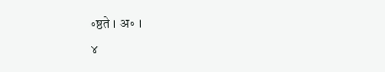॰ष्ठते । अ॰ ।
४